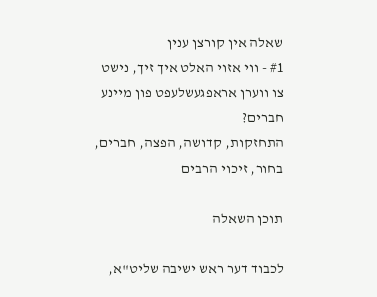שאלה אין קורצן ענין
#1 - ווי אזוי האלט איך זיך, נישט צו ווערן אראפגעשלעפט פון מיינע חברים?
התחזקות, קדושה, הפצה, חברים, בחור, זיכוי הרבים

תוכן השאלה

לכבוד דער ראש ישיבה שליט"א,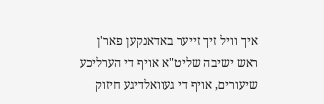איך וויל זיך זייער באדאנקען פאר'ן ראש ישיבה שליט"א אויף די הערליכע שיעורים, אויף די געוואלדיגע חיזוק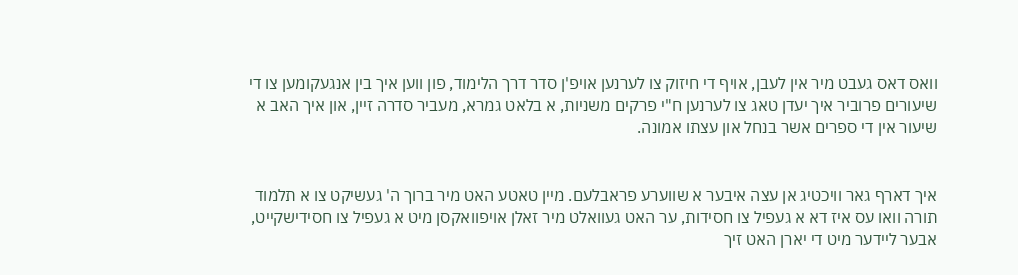וואס דאס געבט מיר אין לעבן, אויף די חיזוק צו לערנען אויפ'ן סדר דרך הלימוד, פון ווען איך בין אנגעקומען צו די שיעורים פרוביר איך יעדן טאג צו לערנען ח"י פרקים משניות, א בלאט גמרא, מעביר סדרה זיין, און איך האב א שיעור אין די ספרים אשר בנחל און עצתו אמונה.


איך דארף גאר וויכטיג אן עצה איבער א שווערע פראבלעם. מיין טאטע האט מיר ברוך ה' געשיקט צו א תלמוד תורה וואו עס איז דא א געפיל צו חסידות, ער האט געוואלט מיר זאלן אויפוואקסן מיט א געפיל צו חסידישקייט, אבער ליידער מיט די יארן האט זיך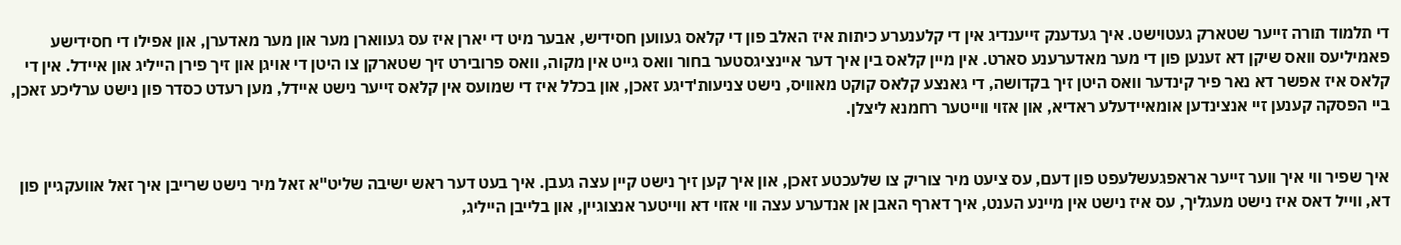די תלמוד תורה זייער שטארק געטוישט. איך געדענק זייענדיג אין די קלענערע כיתות איז האלב פון די קלאס געווען חסידיש, אבער מיט די יארן איז עס געווארן מער און מער מאדערן, און אפילו די חסידישע פאמיליעס וואס שיקן דא זענען פון די מער מאדערענע סארט. אין מיין קלאס בין איך דער איינציגסטער בחור וואס גייט אין מקוה, וואס פרובירט זיך שטארקן צו היטן די אויגן און זיך פירן הייליג און איידל. אין די קלאס איז אפשר דא נאר פיר קינדער וואס היטן זיך בקדושה, די גאנצע קלאס קוקט מאוויס, נישט צניעות'דיגע זאכן, און בכלל איז די שמועס אין קלאס זייער נישט איידל, מען רעדט כסדר פון נישט ערליכע זאכן, ביי הפסקה קענען זיי אנצינדען אומאיידעלע ראדיא, און אזוי ווייטער רחמנא ליצלן.


איך שפיר ווי איך ווער זייער אראפגעשלעפט פון דעם, עס ציעט מיר צוריק צו שלעכטע זאכן, און איך קען זיך נישט קיין עצה געבן. איך בעט דער ראש ישיבה שליט"א זאל מיר נישט שרייבן איך זאל אוועקגיין פון דא, ווייל דאס איז נישט מעגליך, עס איז נישט אין מיינע הענט, איך דארף האבן אן אנדערע עצה ווי אזוי דא ווייטער אנצוגיין, און בלייבן הייליג,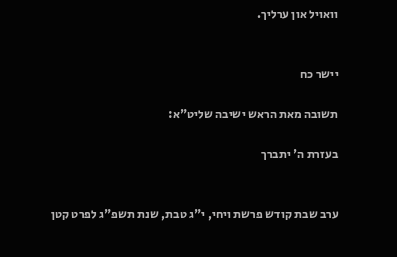וואויל און ערליך.


יישר כח

תשובה מאת הראש ישיבה שליט"א:

בעזרת ה' יתברך


ערב שבת קודש פרשת ויחי, י"ג טבת, שנת תשפ"ג לפרט קטן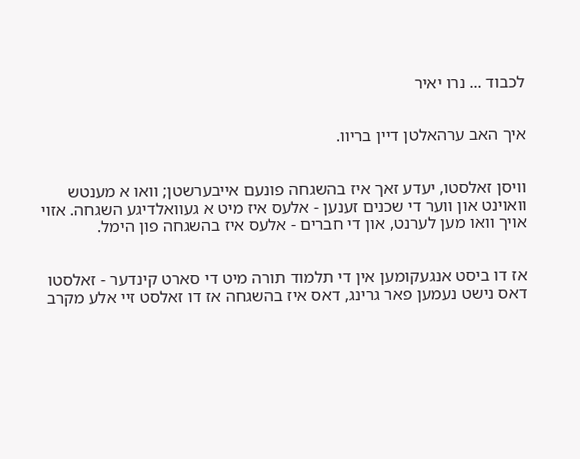לכבוד ... נרו יאיר


איך האב ערהאלטן דיין בריוו.


וויסן זאלסטו, יעדע זאך איז בהשגחה פונעם אייבערשטן; וואו א מענטש וואוינט און ווער די שכנים זענען - אלעס איז מיט א געוואלדיגע השגחה. אזוי אויך וואו מען לערנט, און די חברים - אלעס איז בהשגחה פון הימל.


אז דו ביסט אנגעקומען אין די תלמוד תורה מיט די סארט קינדער - זאלסטו דאס נישט נעמען פאר גרינג, דאס איז בהשגחה אז דו זאלסט זיי אלע מקרב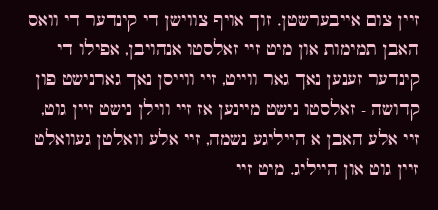זיין צום אייבערשטן. זוך אויף צווישן די קינדער די וואס האבן תמימות און מיט זיי זאלסטו אנהויבן, אפילו די קינדער זענען נאך גאר ווייט, זיי ווייסן נאך גארנישט פון קדושה - זאלסטו נישט מיינען אז זיי ווילן נישט זיין גוט, זיי אלע האבן א הייליגע נשמה, זיי אלע וואלטן געוואלט זיין גוט און הייליג. מיט זיי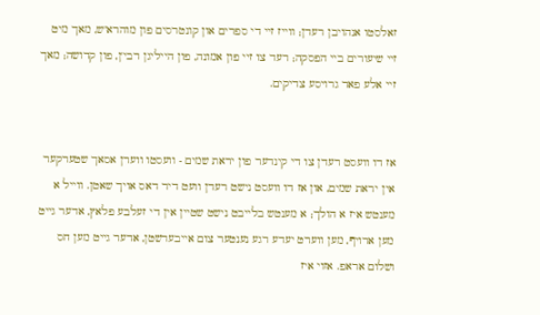זאלסטו אנהויבן רעדן; ווייז זיי די ספרים און קונטרסים פון מוהרא"ש, מאך מיט זיי שיעורים ביי הפסקה; רעד צו זיי פון אמונה, פון הייליגן רבי'ן, פון קדושה; מאך זיי אלע פאר גרויסע צדיקים.


אז דו וועסט רעדן צו די קינדער פון יראת שמים - וועסטו ווערן אסאך שטערקער אין יראת שמים, און אז דו וועסט נישט רעדן וועט דיר דאס אויך שאטן. ווייל א מענטש איז א הולך; א מענטש בלייבט נישט שטיין אין די זעלבע פלאץ, אדער גייט מען ארויף, מען ווערט יעדע רגע נענטער צום אייבערשטן, אדער גייט מען חס ושלום אראפ. אזוי איז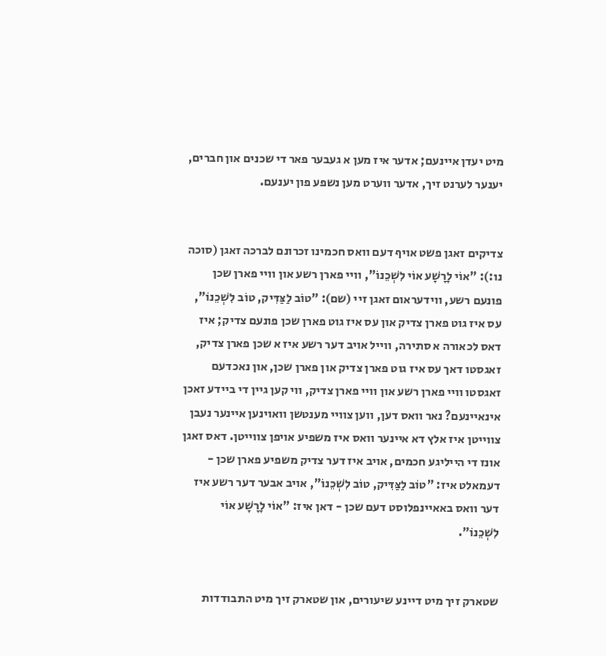מיט יעדן איינעם; אדער איז מען א געבער פאר די שכנים און חברים, יענער לערנט זיך, אדער ווערט מען נשפע פון יענעם.


צדיקים זאגן פשט אויף דעם וואס חכמינו זכרונם לברכה זאגן (סוכה נו:): "אוֹי לָרָשָׁע אוֹי לִשְׁכֵנוֹ", וויי פארן רשע און וויי פארן שכן פונעם רשע, ווידעראום זאגן זיי (שם): "טוֹב לַצַּדִּיק, טוֹב לִשְׁכֵנוֹ", עס איז גוט פארן צדיק און עס איז גוט פארן שכן פונעם צדיק; איז דאס לכאורה א סתירה, ווייל אויב דער רשע איז א שכן פארן צדיק, זאגסטו דאך עס איז גוט פארן צדיק און פארן שכן, און נאכדעם זאגסטו וויי פארן רשע און וויי פארן צדיק, ווי קען גיין די ביידע זאכן אינאיינעם? נאר וואס דען, ווען צוויי מענטשן וואוינען איינער נעבן צווייטן איז אלץ דא איינער וואס איז משפיע אויפן צווייטן. דאס זאגן אונז די הייליגע חכמים, אויב איז דער צדיק משפיע פארן שכן - דעמאלט איז: "טוֹב לַצַּדִּיק, טוֹב לִשְׁכֵנוֹ", אויב אבער דער רשע איז דער וואס באאיינפלוסט דעם שכן - דאן איז: "אוֹי לָרָשָׁע אוֹי לִשְׁכֵנוֹ".


שטארק זיך מיט דיינע שיעורים, און שטארק זיך מיט התבודדות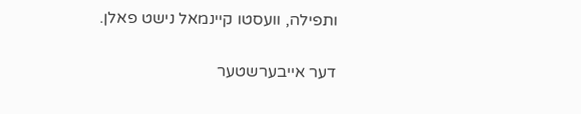ותפילה, וועסטו קיינמאל נישט פאלן.


דער אייבערשטער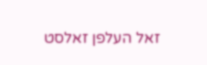זאל העלפן זאלסט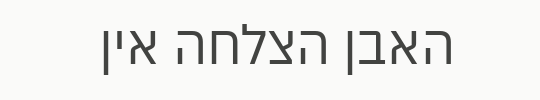האבן הצלחה אין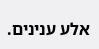אלע ענינים.